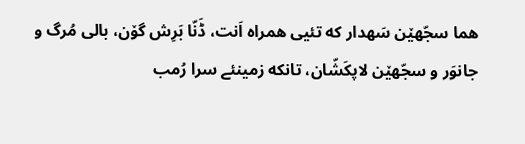هما سجّهێن سَهدار که تئیی همراه اَنت، ڈَنّا بَرِش گۆن، بالی مُرگ و جانوَر و سجّهێن لاپکَشّان، تانکه زمینئے سرا رُمب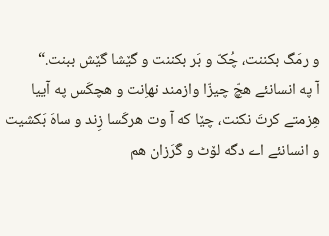و رمَگ بکننت، چُکّ و بَر بکننت و گێشا گێش ببنت.“
آ په انسانئے هچّ چیزّا وازمند نهاِنت و هچکَس په آییا هِزمتے کرتَ نکنت، چێا که آ وت هرکَسا زِند و ساهَ بَکشیت و انسانئے اے دگه لۆٹ و گَرَزان هم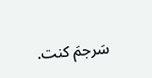سَرجمَ کنت.